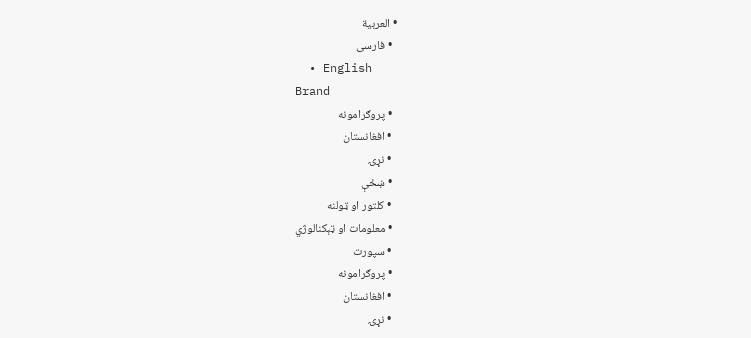• العربية
  • فارسی
  • English
Brand
  • پروګرامونه
  • افغانستان
  • نړۍ
  • ښځې
  • کلتور او ټولنه
  • معلومات او ټېکنالوژي
  • سپورت
  • پروګرامونه
  • افغانستان
  • نړۍ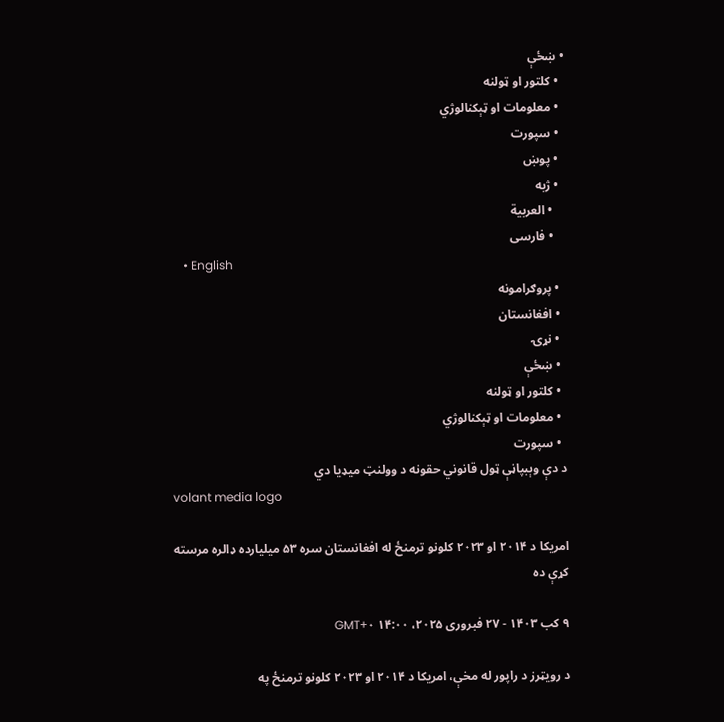• ښځې
  • کلتور او ټولنه
  • معلومات او ټېکنالوژي
  • سپورت
  • پوښ
  • ژبه
    • العربية
    • فارسی
    • English
  • پروګرامونه
  • افغانستان
  • نړۍ
  • ښځې
  • کلتور او ټولنه
  • معلومات او ټېکنالوژي
  • سپورت
د دې وېبپاڼې ټول قانوني حقونه د وولنټ میډیا دي
volant media logo

امریکا د ۲۰۱۴ او ۲۰۲۳ کلونو ترمنځ له افغانستان سره ۵۳ میلیارده ډالره مرسته کړې ده

۹ کب ۱۴۰۳ - ۲۷ فبروری ۲۰۲۵، ۱۴:۰۰ GMT+۰

د رویټرز د راپور له مخې، امریکا د ۲۰۱۴ او ۲۰۲۳ کلونو ترمنځ په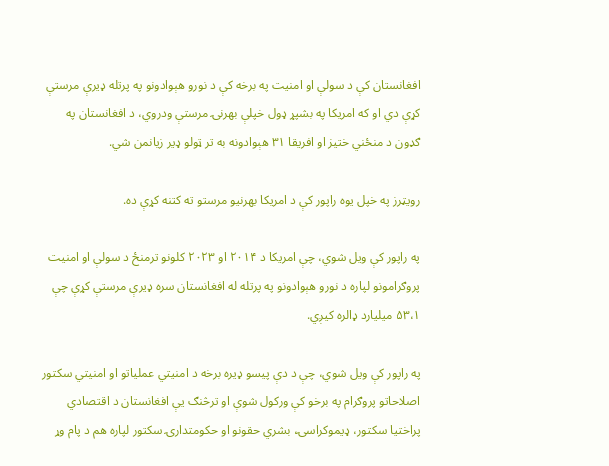افغانستان کې د سولې او امنیت په برخه کې د نورو هېوادونو په پرتله ډیرې مرستې کړې دي او که امریکا په بشپړ ډول خپلې بهرنۍ مرستې ودروي، د افغانستان په ګډون د منځني ختیز او افریقا ۳۱ هېوادونه به تر ټولو ډیر زیانمن شي.

رویټرز په خپل یوه راپور کې د امریکا بهرنیو مرستو ته کتنه کړې ده.

په راپور کې ویل شوي، چې امریکا د ۲۰۱۴ او ۲۰۲۳ کلونو ترمنځ د سولې او امنیت پروګرامونو لپاره د نورو هېوادونو په پرتله له افغانستان سره ډیرې مرستې کړې چې ۵۳،۱ میلیارد ډالره کیږي.

په راپور کې ویل شوي، چې د دې پیسو ډیره برخه د امنیتي عملیاتو او امنیتي سکتور اصلاحاتو پروګرام په برخو کې ورکول شوې او ترڅنګ یې افغانستان د اقتصادي پراختیا سکتور، ډیموکراسۍ، بشري حقونو او حکومتدارۍ سکتور لپاره هم د پام وړ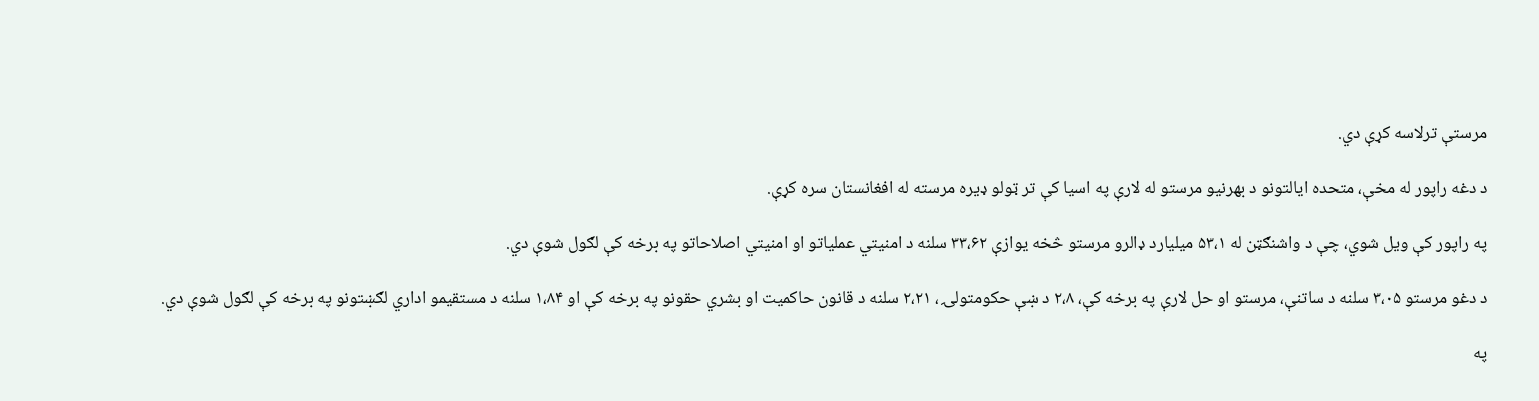مرستې ترلاسه کړې دي.

د دغه راپور له مخې، متحده ایالتونو د بهرنیو مرستو له لارې په اسیا کې تر ټولو ډیره مرسته له افغانستان سره کړې.

په راپور کې ویل شوي، چې د واشنګټن له ۵۳،۱ میلیارد ډالرو مرستو څخه یوازې ۳۳،۶۲ سلنه د امنیتي عملیاتو او امنیتي اصلاحاتو په برخه کې لګول شوې دي.

د دغو مرستو ۳،۰۵ سلنه د ساتنې، مرستو او حل لارې په برخه کې، ۲،۸ د ښې حکومتولۍ ، ۲،۲۱ سلنه د قانون حاکمیت او بشري حقونو په برخه کې او ۱،۸۴ سلنه د مستقیمو اداري لګښتونو په برخه کې لګول شوې دي.

په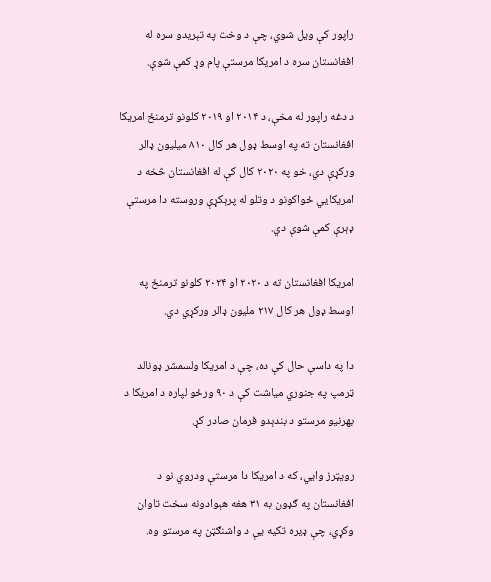راپور کې ویل شوي، چې د وخت په تېریدو سره له افغانستان سره د امریکا مرستې پام وړ کمې شوې.

د دغه راپور له مخې، د ۲۰۱۴ او ۲۰۱۹ کلونو ترمنځ امریکا افغانستان ته په اوسط ډول هر کال ۸۱۰ میلیون ډالر ورکړې دي، خو په ۲۰۲۰ کال کې له افغانستان څخه د امریکايي ځواکونو د وتلو له پرېکړې وروسته دا مرستې ډېرې کمې شوې دي.

امریکا افغانستان ته د ۲۰۲۰ او ۲۰۲۴ کلونو ترمنځ په اوسط ډول هر کال ۲۱۷ ملیون ډالر ورکړي دي.

دا په داسې حال کې ده، چې د امریکا ولسمشر ډونالد ټرمپ په جنوري میاشت کې د ۹۰ ورځو لپاره د امریکا د بهرنیو مرستو د بندېدو فرمان صادر کړ.

رویټرز وايي، که د امریکا دا مرستې ودروي نو د افغانستان په ګډون به ۳۱ هغه هېوادونه سخت تاوان وکړي، چې ډیره تکیه یې د واشنګټن په مرستو وه.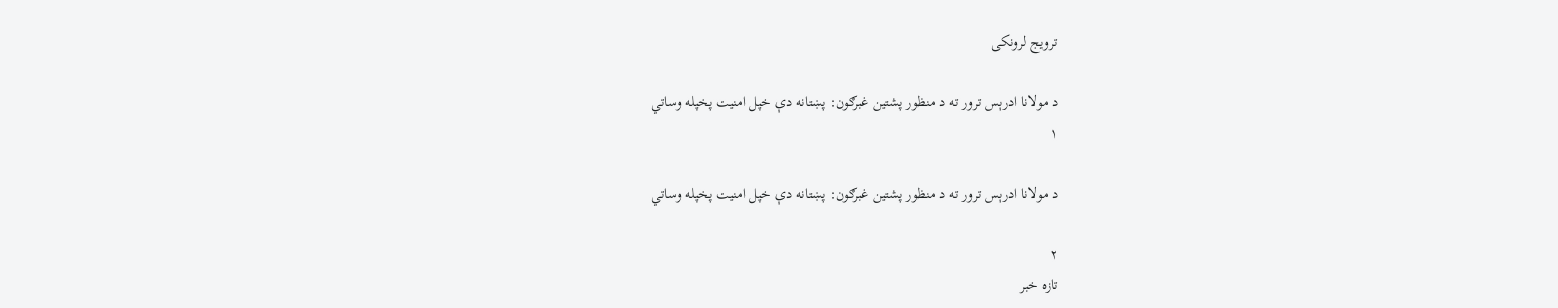ترویج لرونکی

د مولانا ادرېس ترور ته د منظور پشتین غبرګون: پښتانه دې خپل امنیت پخپله وساتي
۱

د مولانا ادرېس ترور ته د منظور پشتین غبرګون: پښتانه دې خپل امنیت پخپله وساتي

۲
تازه خبر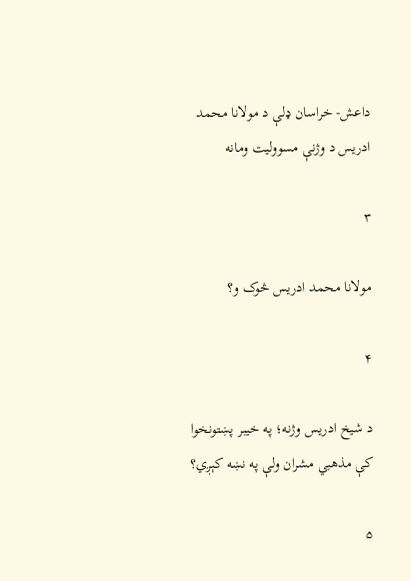داعش- خراسان ډلې د مولانا محمد ادریس د وژنې مسوولیت ومانه

۳

مولانا محمد ادریس څوک و؟

۴

د شیخ ادریس وژنه؛ په خیبر پښتونخوا کې مذهبي مشران ولې په نښه کېږي؟

۵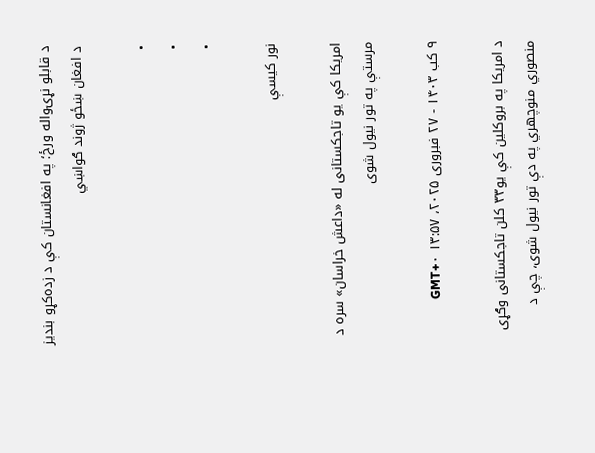د قابلو نړۍواله ورځ؛ په افغانستان کې د زده‌کړو بندیز د افغان ښځو ژوند ګواښي

•
•
•

نور کیسې

امریکا کې یو تاجکستانی له «داعش خراسان» سره د مرستې په تور نیول شوی

۹ کب ۱۴۰۳ - ۲۷ فبروری ۲۰۲۵، ۱۳:۵۷ GMT+۰

د امریکا په بروکلین کې یو۳۳ کلن تاجکستانی وګړی منصوري منوچهري په دې تور نیول شوی، چې د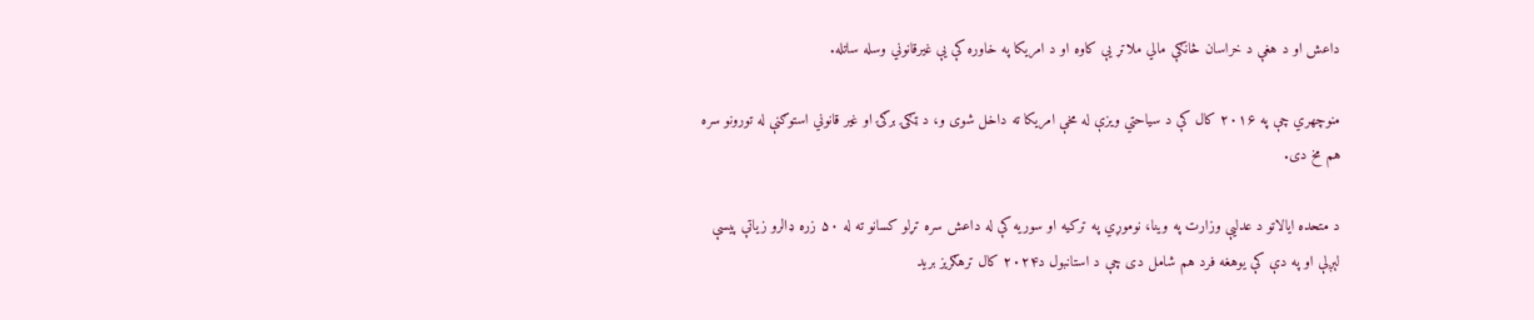داعش او د هغې د خراسان څانګې مالي ملاتړ یې کاوه او د امریکا په خاوره کې یې غیرقانوني وسله ساتله.

منوچهري چې په ۲۰۱۶ کال کې د سیاحتي ویزې له مخې امریکا ته داخل شوی و، د ټګۍ برګۍ او غیر قانوني استوګنې له تورونو سره هم مخ دی.

د متحده ایالاتو د عدلیې وزارت په وینا، نوموړي په ترکیه او سوریه کې له داعش سره تړلو کسانو ته له ۵۰ زره ډالرو زیاتې پیسې لېږلې او په دې کې یوهغه فرد هم شامل دی چې د استانبول د۲۰۲۴ کال ترهګریز برید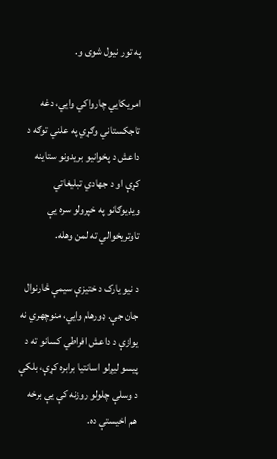په تور نیول شوی و.

امریکايي چارواکي وايي، دغه تاجکستاني وګړي په علني توګه د داعش د پخوانیو بریدونو ستاینه کړې او د جهادي تبلیغاتي ویډیوګانو په خپرولو سره یې تاوتریخوالي ته لمن وهله.

د نیو یارک د ختیزې سیمې څارنوال جان جې. ډورهام وايي، منوچهري نه یوازې د داعش افراطي کسانو ته د پیسو لیږلو اسانتیا برابره کړې، بلکې د وسلې چلولو روزنه کې یې برخه هم اخیستې ده.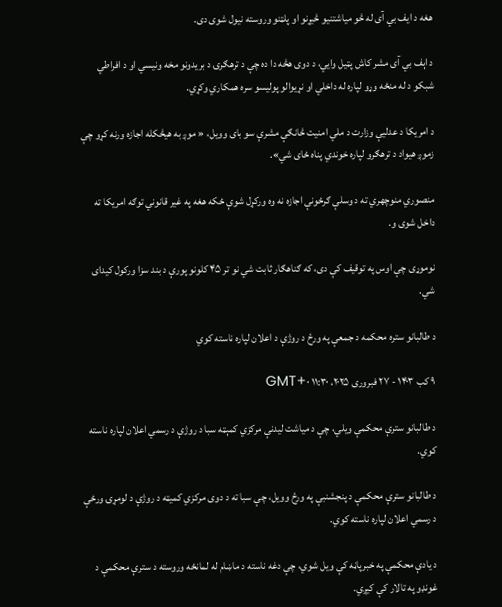هغه د ایف بي آی له څو میاشتنیو څیړنو او پلټنو وروسته نیول شوی دی.

د اېف بي آی مشر کاش پټیل وايي، د دوی هڅه دا ده چې د ترهګرۍ د بریدونو مخه ونیسي او د افراطي شبکو د له منځه وړو لپاره له داخلي او نړیوالو پولیسو سره همکاري وکړي.

د امریکا د عدلیې وزارت د ملي امنیت څانګې مشرې سو بای وویل، « موږ به هیڅکله اجازه ورنه کړو چې زموږ هیواد د ترهګرو لپاره خوندي پناه ځای شي».

منصوري منوچهري ته د وسلې ګرځونې اجازه نه وه ورکړل شوې ځکه هغه په غیر قانوني توګه امریکا ته داخل شوی و.

نوموړی چې اوس په توقیف کې دی، که ګناهګار ثابت شي نو تر ۴۵ کلونو پورې د بند سزا ورکول کیدای شي.

د طالبانو ستره محکمه د جمعې په ورځ د روژې د اعلان لپاره ناسته کوي

۹ کب ۱۴۰۳ - ۲۷ فبروری ۲۰۲۵، ۱۱:۳۰ GMT+۰

د طالبانو سترې محکمې ویلي، چې د مياشت ليدنې مرکزي کمېټه سبا د روژې د رسمي اعلان لپاره ناسته کوي.

د طالبانو سترې محکمې د پنجشنبې په ورځ وویل، چې سبا ته د دوی مرکزي کميټه د روژې د لومړۍ ورځې د رسمي اعلان لپاره ناسته کوي.

د یادې محکمې په خبرپاڼه کې ویل شوي، چې دغه ناسته د ماښام له لمانځه وروسته د سترې محکمې د غونډو په تالار کې کیږي.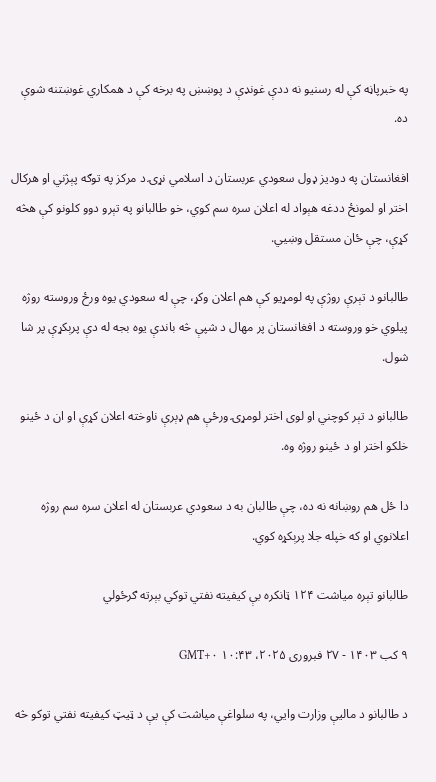په خبرپاڼه کې له رسنیو نه ددې غونډې د پوښښ په برخه کې د همکاري غوښتنه شوې ده.

افغانستان په دودیز ډول سعودي عربستان د اسلامي نړۍ د مرکز په توګه پېژني او هرکال اختر او لمونځ ددغه هېواد له اعلان سره سم کوي، خو طالبانو په تېرو دوو کلونو کې هڅه کړې، چې ځان مستقل وښيي.

طالبانو د تېرې روژې په لومړیو کې هم اعلان وکړ، چې له سعودي یوه ورځ وروسته روژه پیلوي خو وروسته د افغانستان پر مهال د شپې څه باندې یوه بجه له دې پرېکړې پر شا شول.

طالبانو د تېر کوچني او لوی اختر لومړۍ ورځې هم ډېرې ناوخته اعلان کړې او ان د ځينو خلکو اختر او د ځينو روژه وه.

دا ځل هم روښانه نه ده، چې طالبان به د سعودي عربستان له اعلان سره سم روژه اعلانوي او که خپله جلا پرېکړه کوي.

طالبانو تېره میاشت ۱۲۴ ټانکره بې کیفیته نفتي توکي بېرته ګرځولي

۹ کب ۱۴۰۳ - ۲۷ فبروری ۲۰۲۵، ۱۰:۴۳ GMT+۰

د طالبانو د مالیې وزارت وايي، په سلواغې میاشت کې یې د ټیټ کیفیته نفتي توکو څه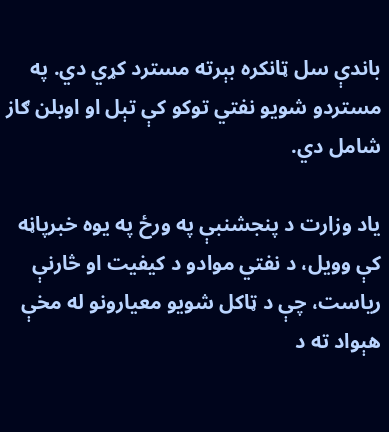باندې سل ټانکره بېرته مسترد کړي دي. په مستردو شویو نفتي توکو کې تېل او اوبلن ګاز شامل دي.

یاد وزارت د پنجشنبې په ورځ په یوه خبرپاڼه کې وویل، د نفتي موادو د کیفیت او څارنې ریاست، چې د ټاکل شویو معیارونو له مخې هېواد ته د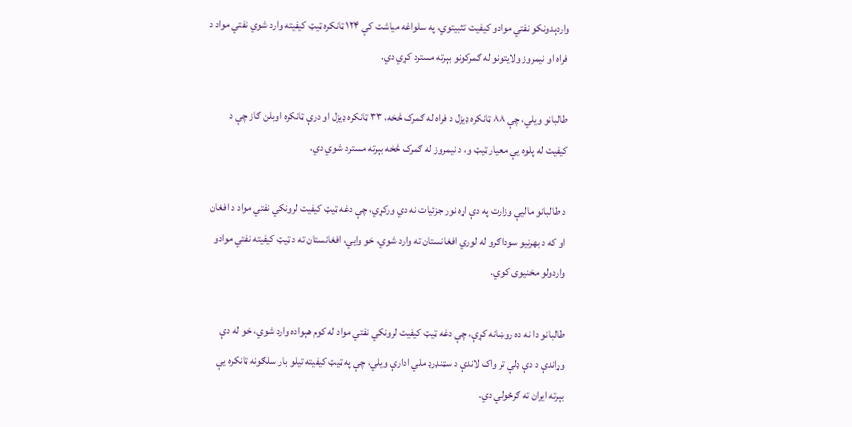واردېدونکو نفتي موادو کیفیت تثبیتوي، په سلواغه میاشت کې ۱۲۴ ټانکره ټیټ کیفیته وارد شوي نفتي مواد د فراه او نیمروز ولایتونو له ګمرکونو بېرته مسترد کړي دي.

طالبانو ویلي، چې ۸۸ ټانکره ډیزل د فراه له ګمرک څخه، ۳۳ ټانکره ډیزل او درې ټانکره اوبلن ګاز چې د کیفیت له پلوه یې معیار ټیټ و، د نیمروز له ګمرک څخه بېرته مسترد شوي دي.

د طالبانو مالیې وزارت په دې اړه نور جزئیات نه دي‌ ورکړي، چې دغه ټیټ کیفیت لرونکي نفتي مواد د افغان او که د بهرنيو سوداګرو له لوري افغانستان ته وارد شوي، خو وايي، افغانستان ته د ټیټ کیفیته نفتي موادو واردولو مخنیوی کوي.

طالبانو دا نه ده روښانه کړې، چې دغه ټیټ کیفیت لرونکي نفتي مواد له کوم هېواده وارد شوي، خو له دې وړاندې د دې ډلې تر واک لاندې د سټنډرډ ملي ادارې ویلي، چې په ټیټ کیفیته تیلو بار سلګونه ټانکره یې بېرته ایران ته ګرځولي دي.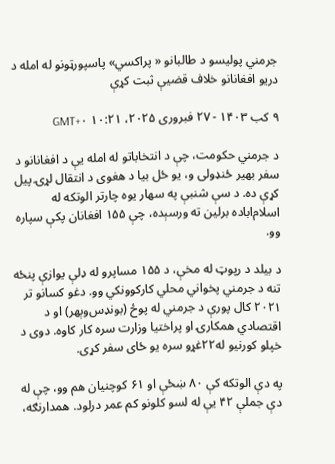جرمني پولیسو د طالبانو « پراکسي» پاسپورټونو له امله د دریو افغانانو خلاف قضیې ثبت کړې

۹ کب ۱۴۰۳ - ۲۷ فبروری ۲۰۲۵، ۱۰:۲۱ GMT+۰

د جرمني حکومت، چې د انتخاباتو له امله یې د افغانانو د سفر بهیر ځنډولی و، يو ځل بيا د هغوی د انتقال لړۍ پيل کړې ده. د سې ‌شنبې په سهار يوه چارتر الوتکه له اسلام‌اباده برلين ته ورسېده، چې ۱۵۵ افغانان پکې سپاره وو.

د بیلد د رپوټ له مخې، د ۱۵۵ مساپرو له ډلې يوازې پنځه تنه د جرمني پخواني محلي کارکوونکي وو. دغو کسانو تر ۲۰۲۱ کال پورې د جرمني له پوځ (بونډس‌وېهر) او د اقتصادي همکارۍ او پراختیا وزارت سره کار کاوه. دوی د خپلو کورنیو له۲۲غړو سره یو ځای سفر کړی.

په دې الوتکه کې ۸۰ ښځې او ۶۱ کوچنيان هم وو، چې له دې جملې ۴۲ یې له لسو کلونو کم عمر درلود. همدارنګه،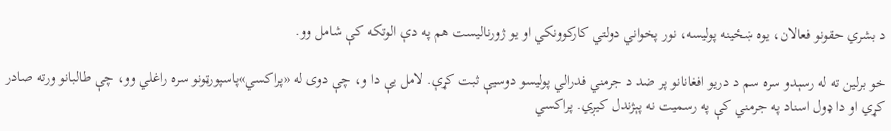د بشري حقونو فعالان، يوه ښځينه پوليسه، نور پخواني دولتي کارکوونکي او يو ژورناليست هم په دې الوتکه کې شامل وو.

خو برلين ته له رسېدو سره سم د دریو افغانانو پر ضد د جرمني فدرالي پوليسو دوسیې ثبت کړې. لامل یې دا و، چې دوی له «پراکسي»پاسپورټونو سره راغلي وو، چې طالبانو ورته صادر کړي او دا ډول اسناد په جرمني کې په رسمیت نه پېژندل کیږي. پراکسي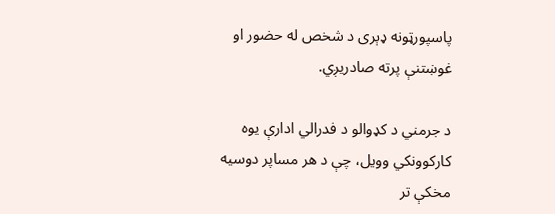پاسپورټونه ډېری د شخص له حضور او غوښتنې پرته صادریږي.

د جرمني د کډوالو د فدرالي ادارې یوه کارکوونکي وویل، چې د هر مساپر دوسیه مخکې تر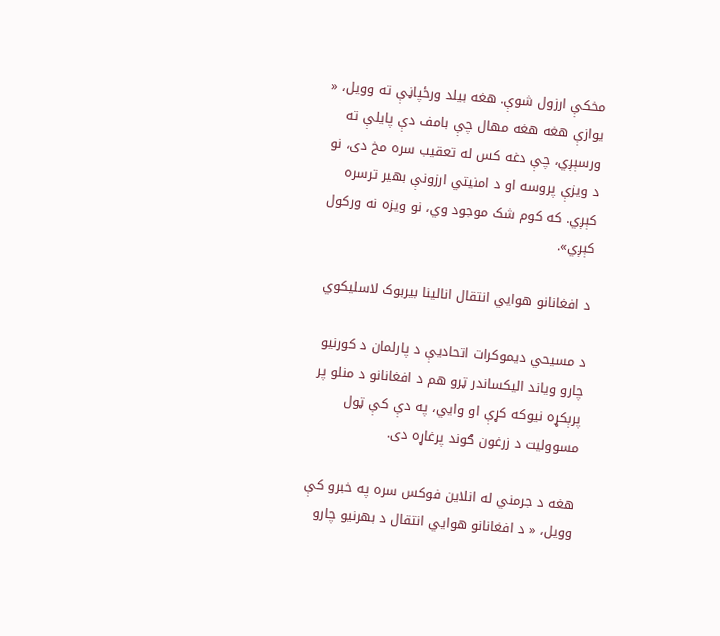مخکې ارزول شوې. هغه بیلد ورځپاڼې ته وویل، « یوازې هغه هغه مهال چې بامف دې پایلې ته ورسېږي، چې دغه کس له تعقیب سره مخ دی، نو د ویزې پروسه او د امنیتي ارزونې بهیر ترسره کېږي. که کوم شک موجود وي، نو ویزه نه ورکول کېږي».

د افغانانو هوايي انتقال انالینا بیربوک لاسلیکوي

د مسیحي دیموکرات اتحادیې د پارلمان د کورنیو چارو ویاند الیکساندر ټرو هم د افغانانو د منلو پر پرېکړه نیوکه کړې او وايي، په دې کې ټول مسوولیت د زرغون ګوند پرغاړه دی.

هغه د جرمني له انلاین فوکس سره په خبرو کې وویل، « د افغانانو هوايي انتقال د بهرنیو چارو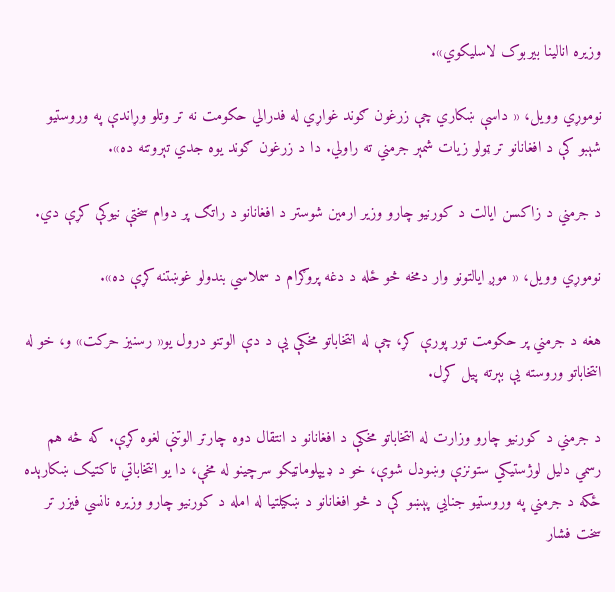وزیره انالینا بیربوک لاسلیکوي».

نوموړي وویل، « داسې ښکاري چې زرغون ګوند غواړي له فدرالي حکومت نه تر وتلو وړاندې په وروستیو شېبو کې د افغانانو تر ټولو زیات شمېر جرمني ته راولي. دا د زرغون ګوند یوه جدي تېروتنه ده».

د جرمني د زاکسن ایالت د کورنیو چارو وزیر ارمین شوستر د افغانانو د راتګ پر دوام سختې نیوکې کړې دي.

نوموړي وویل، « موږ ایالتونو وار دمخه څو ځله د دغه پروګرام د سملاسي بندولو غوښتنه کړې ده».

هغه د جرمني پر حکومت تور پورې کړ، چې له انتخاباتو مخکې یې د دې الوتنو درول یو« رسنیز حرکت» و، خو له انتخاباتو وروسته یې بېرته پيل کړل.

د جرمني د کورنیو چارو وزارت له انتخاباتو مخکې د افغانانو د انتقال دوه چارتر الوتنې لغوه کړې. که څه هم رسمي دلیل لوژستیکي ستونزې وښودل شوې، خو د ډيپلوماټیکو سرچینو له مخې، دا یو انتخاباتي تاکتیک ښکارېده ځکه د جرمني په وروستیو جنايي پېښو کې د څو افغانانو د ښکیلتیا له امله د کورنیو چارو وزیره نانسي فیزر تر سخت فشار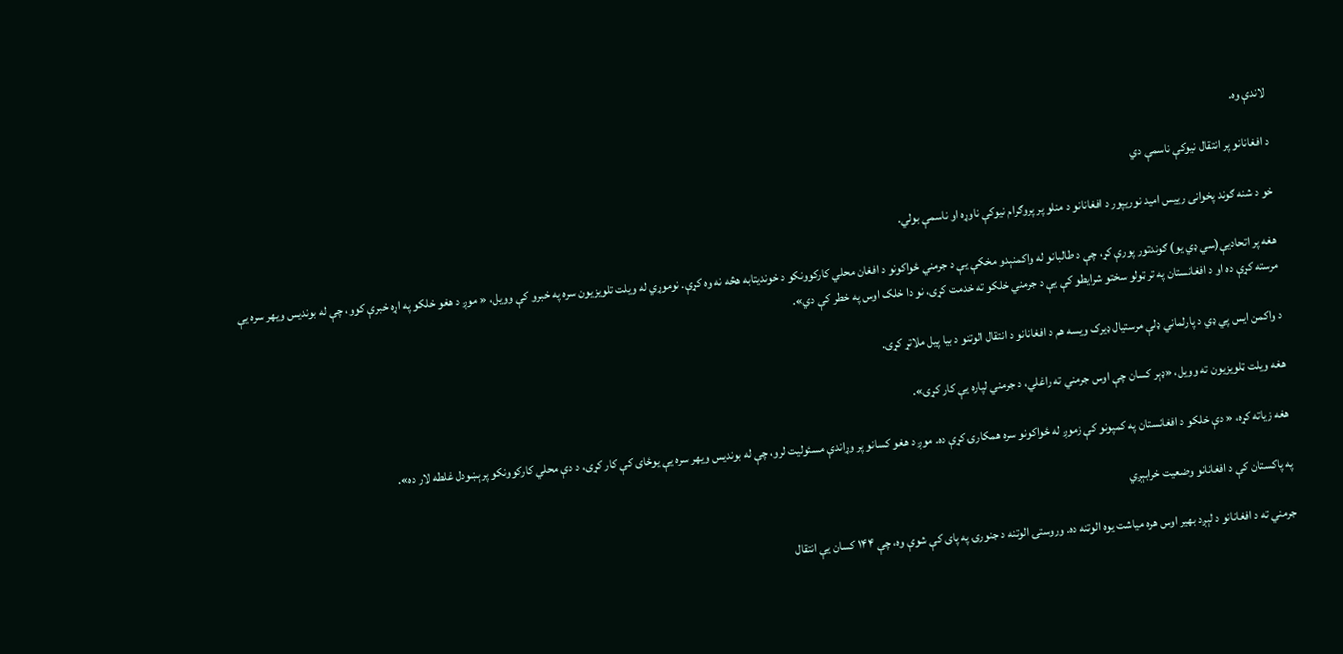لاندې وه.

د افغانانو پر انتقال نیوکې ناسمې دي

خو د شنه ګوند پخوانی رییس امید نوريپور د افغانانو د منلو پر پروګرام نیوکې ناوړه او ناسمې بولي.

هغه پر اتحاديې(سي ډي یو) ګوندتور پورې کړ، چې د طالبانو له واکمنېدو مخکې یې د جرمني ځواکونو د افغان محلي کارکوونکو د خونديتابه هڅه نه وه کړې. نوموړي له ویلت تلویزیون سره په خبرو کې وویل، « موږ د هغو خلکو په اړه خبرې کوو، چې له بوندیس ویهر سره یې مرسته کړې ده او د افغانستان په تر ټولو سختو شرایطو کې یې د جرمني خلکو ته خدمت کړی، نو دا خلک اوس په خطر کې دي».

د واکمن ایس پي ډي د پارلماني ډلې مرستیال ډیرک ویسه هم د افغانانو د انتقال الوتنو د بیا پیل ملاتړ کړی.

هغه ویلت ټلویزیون ته وویل، «ډېر کسان چې اوس جرمني ته راغلي، د جرمني لپاره یې کار کړی».

هغه زیاته کړه، « دې خلکو د افغانستان په کمپونو کې زموږ له ځواکونو سره همکارۍ کړې ده. موږ د هغو کسانو پر وړاندې مسئولیت لرو، چې له بوندیس ویهر سره یې یوځای کې کار کړی، د دې محلي کارکوونکو پرېښودل غلطه لار ده».

په پاکستان کې د افغانانو وضعیت خرابېږي

جرمني ته د افغانانو د لېږد بهیر اوس هره میاشت يوه الوتنه ده. وروستۍ الوتنه د جنورۍ په پای کې شوې وه، چې ۱۴۴ کسان یې انتقال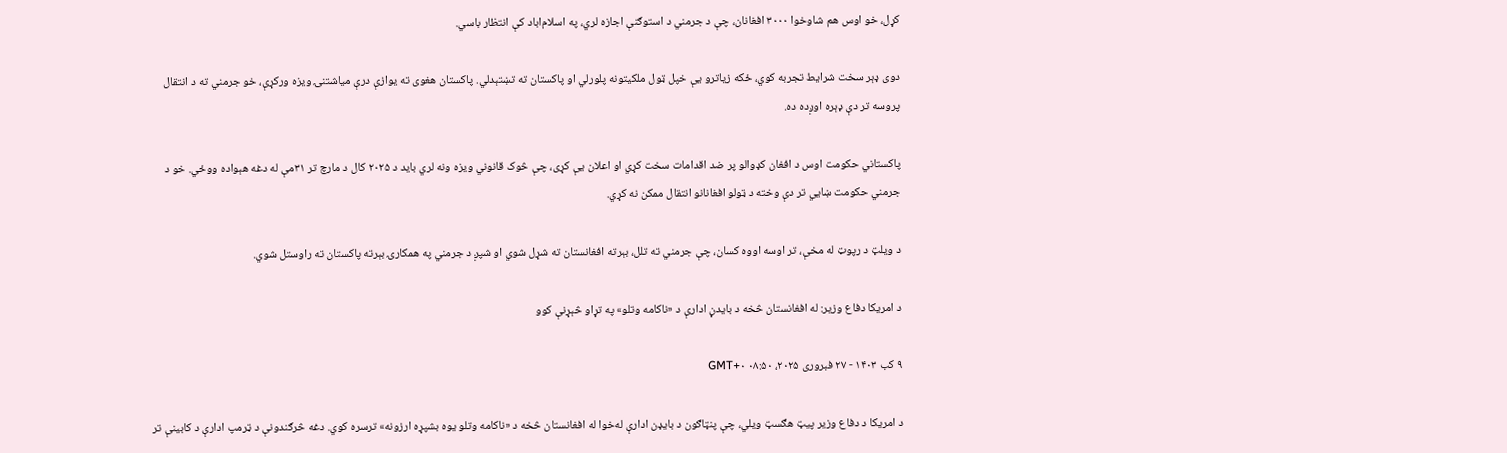کړل، خو اوس هم شاوخوا ۳۰۰۰ افغانان، چې د جرمني د استوګنې اجازه لري، په اسلام‌اباد کې انتظار باسي.

دوی ډېر سخت شرایط تجربه کوي، ځکه زیاترو يې خپل ټول ملکيتونه پلورلي او پاکستان ته تښتېدلي. پاکستان هغوی ته یوازې درې میاشتنۍ ویزه ورکړې، خو جرمني ته د انتقال پروسه تر دې ډېره اوږده ده.

پاکستاني حکومت اوس د افغان کډوالو پر ضد اقدامات سخت کړي او اعلان یې کړی، چې څوک قانوني ویزه ونه لري باید د ۲۰۲۵ کال د مارچ تر ۳۱مې له دغه هېواده ووځي. خو د جرمني حکومت ښايي تر دې وخته د ټولو افغانانو انتقال ممکن نه کړي.

د ویلټ د رپوټ له مخې، تر اوسه اووه کسان، چې جرمني ته تلل، بېرته افغانستان ته شړل شوي او شپږ د جرمني په همکارۍ بېرته پاکستان ته راوستل شوي.

د امریکا دفاع وزیر: له افغانستان څخه د بایدڼ ادارې د «ناکامه وتلو» په تړاو څېړنې کوو

۹ کب ۱۴۰۳ - ۲۷ فبروری ۲۰۲۵، ۰۸:۵۰ GMT+۰

د امریکا د دفاع وزیر پیټ هګسټ ویلي، چې پنټاګون د بایډن ادارې له‌خوا له افغانستان څخه د «ناکامه وتلو یوه بشپړه ارزونه» ترسره کوي. دغه څرګندونې د ټرمپ ادارې د کابینې تر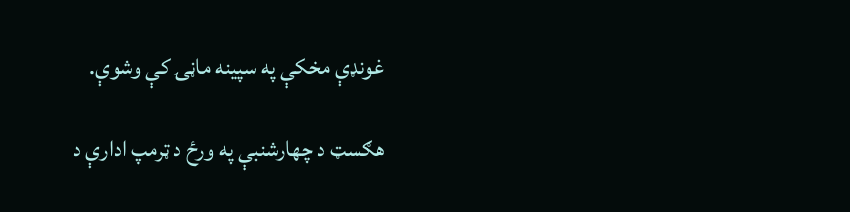غونډې مخکې په سپینه ماڼۍ کې وشوې.

هګسټ د چهارشنبې په ورځ د ټرمپ ادارې د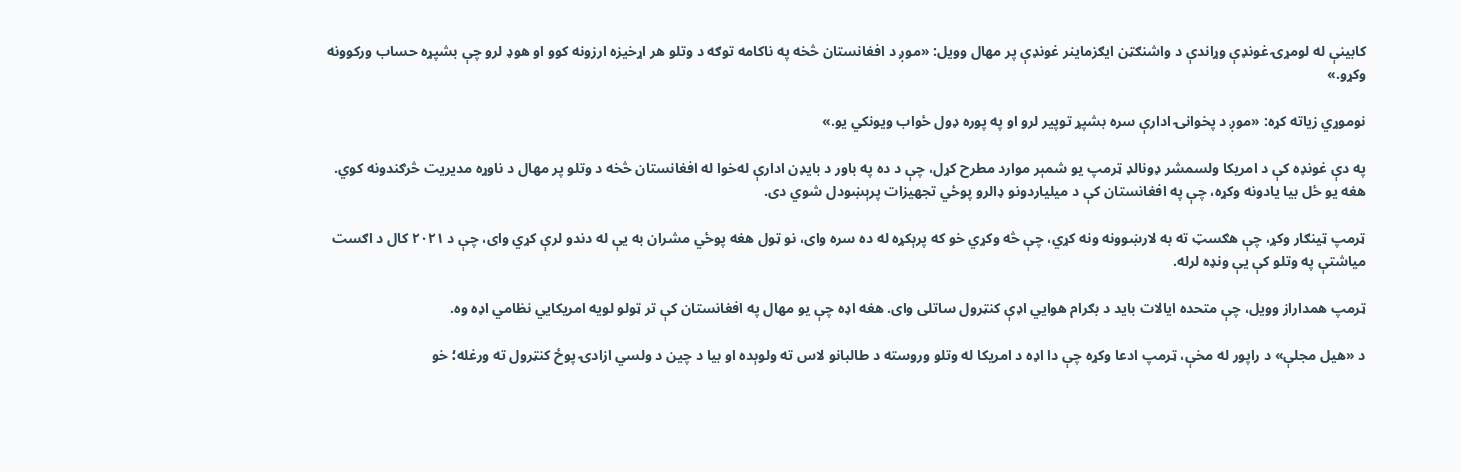کابینې له لومړۍ غونډې وړاندې د واشنګټن ایګزماینر غونډې پر مهال وویل: «موږ د افغانستان څخه په ناکامه توګه د وتلو هر اړخیزه ارزونه کوو او هوډ لرو چې بشپړه حساب ورکوونه وکړو.»

نوموړي زیاته کړه: «موږ د پخوانۍ ادارې سره بشپړ توپیر لرو او په پوره ډول ځواب ویونکي یو.»

په دې غونډه کې د امریکا ولسمشر ډونالډ ټرمپ یو شمېر موارد مطرح کړل، چې د ده په باور د بایډن ادارې له‌خوا له افغانستان څخه د وتلو پر مهال د ناوړه مدیریت څرګندونه کوي. هغه یو ځل بیا یادونه وکړه، چې په افغانستان کې د میلیاردونو ډالرو پوځي تجهیزات پرېښودل شوي دی.

ټرمپ ټینګار وکړ، چې هګسټ ته به لارښوونه ونه کړي، چې څه وکړي خو که پرېکړه له ده سره وای، نو ټول هغه پوځي مشران به یې له دندو لرې کړي وای، چې د ۲۰۲۱ کال د اګست میاشتې په وتلو کې یې ونډه لرله.

ټرمپ همداراز وویل، چې متحده ایالات باید د بګرام هوايي اډې کنټرول ساتلی وای. هغه اډه چې یو مهال په افغانستان کې تر ټولو لویه امریکايي نظامي اډه وه.

د «هیل مجلې» د راپور له مخې، ټرمپ ادعا وکړه چې دا اډه د امریکا له وتلو وروسته د طالبانو لاس ته ولوېده او بیا د چین د ولسي ازادۍ پوځ کنټرول ته ورغله؛ خو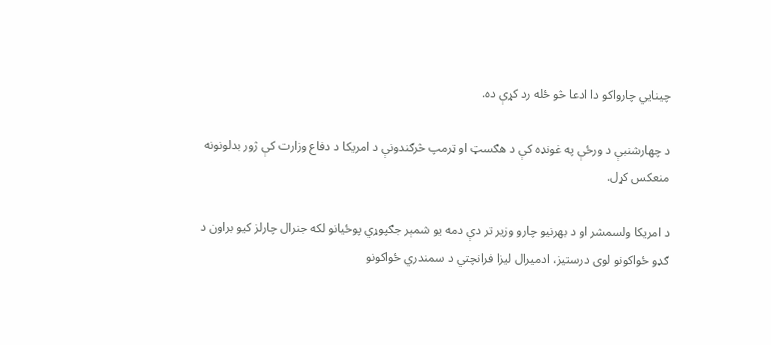چینايي چارواکو دا ادعا څو ځله رد کړې ده.

د چهارشنبې د ورځې په غونډه کې د هګسټ او ټرمپ څرګندونې د امریکا د دفاع وزارت کې ژور بدلونونه منعکس کړل.

د امریکا ولسمشر او د بهرنیو چارو وزیر تر دې دمه یو شمېر جګپوړي پوځیانو لکه جنرال چارلز کیو براون د ګډو ځواکونو لوی درستیز، ادمیرال لیزا فرانچتي د سمندري ځواکونو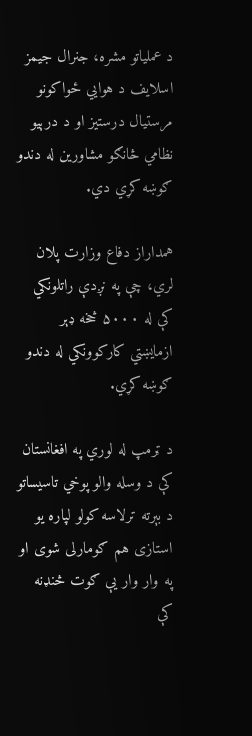د عملیاتو مشره، جنرال جیمز اسلایف د هوايي ځواکونو مرستیال درستیز او د درېیو نظامي څانګو مشاورین له دندو ګوښه کړي دي.

همداراز دفاع وزارت پلان لري، چې په نږدې راتلونکي کې له ۵۰۰۰ څخه ډېر ازمایښتي کارکوونکي له دندو ګوښه کړي.

د ټرمپ له لوري په افغانستان کې د‌ وسله والو پوخي تاسیساتو د بېرته ترلاسه کولو لپاره یو استازی هم ګومارلی شوی او په وار وار یې ګوت څنډنه کې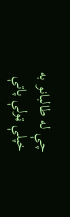چې له طالبانو به خپلې ټولې پاتې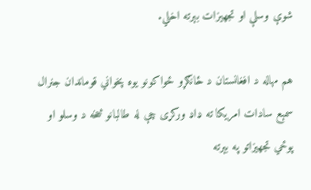شوې وسلې او تجهیزات بېرته اخلي.

هم مهاله د افغانستان د ځانګړو ځواکونو یوه پخواني قوماندان جنرال سمېع سادات امریکا ته ډاډ ورکړی چې له طالبانو څخه د وسلو او پوځي تجهیزاتو په بېرته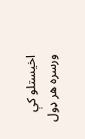اخیستلو کې ورسره هر ډول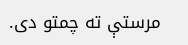مرستې ته چمتو دی.